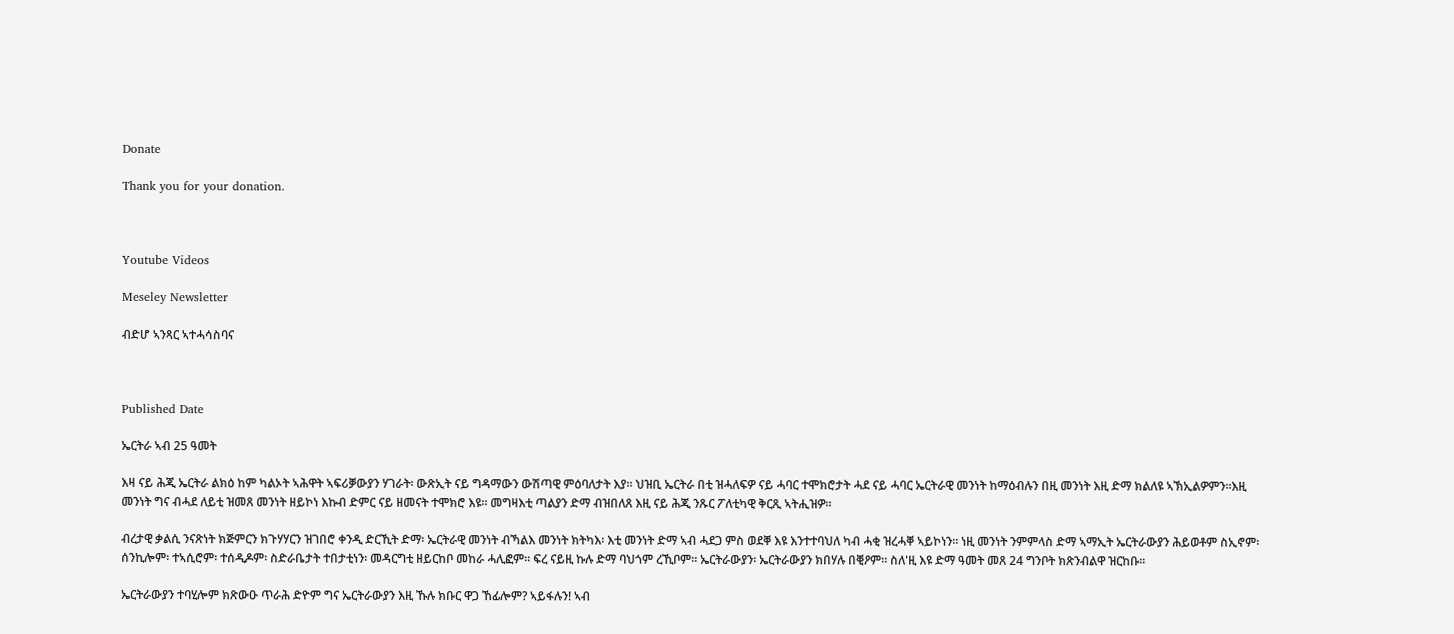Donate

Thank you for your donation.



Youtube Videos

Meseley Newsletter

ብድሆ ኣንጻር ኣተሓሳስባና



Published Date

ኤርትራ ኣብ 25 ዓመት

እዛ ናይ ሕጂ ኤርትራ ልክዕ ከም ካልኦት ኣሕዋት ኣፍሪቓውያን ሃገራት፡ ውጽኢት ናይ ግዳማውን ውሽጣዊ ምዕባለታት እያ። ህዝቢ ኤርትራ በቲ ዝሓለፍዎ ናይ ሓባር ተሞክሮታት ሓደ ናይ ሓባር ኤርትራዊ መንነት ከማዕብሉን በዚ መንነት እዚ ድማ ክልለዩ ኣኽኢልዎምን።እዚ መንነት ግና ብሓደ ለይቲ ዝመጸ መንነት ዘይኮነ እኩብ ድምር ናይ ዘመናት ተሞክሮ እዩ። መግዛእቲ ጣልያን ድማ ብዝበለጸ እዚ ናይ ሕጂ ንጹር ፖለቲካዊ ቅርጺ ኣትሒዝዎ።

ብረታዊ ቃልሲ ንናጽነት ክጅምርን ክጉሃሃርን ዝገበሮ ቀንዲ ድርኺት ድማ፡ ኤርትራዊ መንነት ብኻልእ መንነት ክትካእ፡ እቲ መንነት ድማ ኣብ ሓደጋ ምስ ወደቐ እዩ እንተተባህለ ካብ ሓቂ ዝረሓቐ ኣይኮነን። ነዚ መንነት ንምምላስ ድማ ኣማኢት ኤርትራውያን ሕይወቶም ስኢኖም፡ ሰንኪሎም፡ ተኣሲሮም፡ ተሰዲዶም፡ ስድራቤታት ተበታቲነን፡ መዳርግቲ ዘይርከቦ መከራ ሓሊፎም። ፍረ ናይዚ ኩሉ ድማ ባህጎም ረኺቦም። ኤርትራውያን፡ ኤርትራውያን ክበሃሉ በቒዖም። ስለ'ዚ እዩ ድማ ዓመት መጸ 24 ግንቦት ክጽንብልዋ ዝርከቡ።

ኤርትራውያን ተባሂሎም ክጽውዑ ጥራሕ ድዮም ግና ኤርትራውያን እዚ ኹሉ ክቡር ዋጋ ኸፊሎም? ኣይፋሉን! ኣብ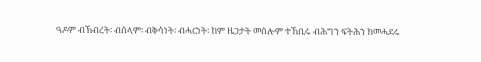ዓዶም ብኽብረት፡ ብሰላም፡ ብቅሳነት፡ ብሓርነት፡ ከም ዜጋታት መሰሎም ተኸቢሩ ብሕግን ፍትሕን ክመሓደሩ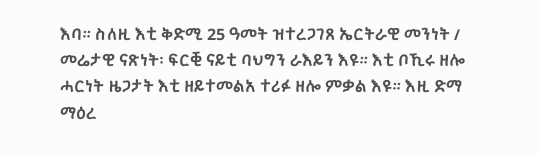እባ። ስለዚ እቲ ቅድሚ 25 ዓመት ዝተረጋገጸ ኤርትራዊ መንነት / መሬታዊ ናጽነት፡ ፍርቒ ናይቲ ባህግን ራእይን እዩ። እቲ ቦኺሩ ዘሎ ሓርነት ዜጋታት እቲ ዘይተመልአ ተሪፉ ዘሎ ምቃል እዩ። እዚ ድማ ማዕረ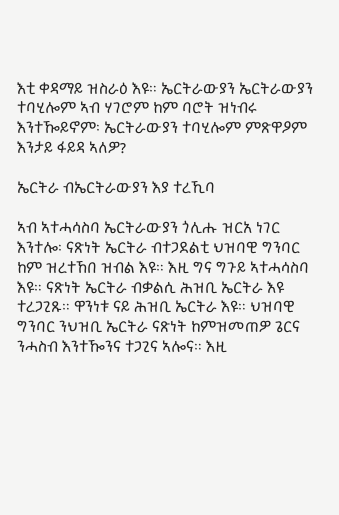እቲ ቀዳማይ ዝስራዕ እዩ። ኤርትራውያን ኤርትራውያን ተባሂሎም ኣብ ሃገሮም ከም ባሮት ዝነብሩ እንተዀይኖም፡ ኤርትራውያን ተባሂሎም ምጽዋዖም እንታይ ፋይዳ ኣለዎ?

ኤርትራ ብኤርትራውያን እያ ተረኺባ

ኣብ ኣተሓሳስባ ኤርትራውያን ጎሊሑ ዝርአ ነገር እንተሎ፡ ናጽነት ኤርትራ ብተጋደልቲ ህዝባዊ ግንባር ከም ዝረተኸበ ዝብል እዩ። እዚ ግና ግጉይ ኣተሓሳስባ እዩ። ናጽነት ኤርትራ ብቃልሲ ሕዝቢ ኤርትራ እዩ ተረጋጊጹ። ዋንነቱ ናይ ሕዝቢ ኤርትራ እዩ። ህዝባዊ ግንባር ንህዝቢ ኤርትራ ናጽነት ከምዝመጠዎ ጌርና ንሓስብ እንተዀንና ተጋጊና ኣሎና። እዚ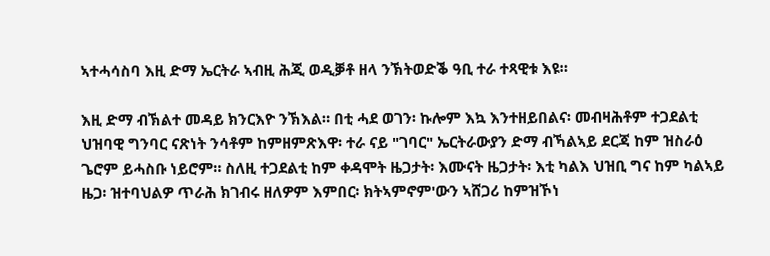ኣተሓሳስባ እዚ ድማ ኤርትራ ኣብዚ ሕጂ ወዲቓቶ ዘላ ንኽትወድቕ ዓቢ ተራ ተጻዊቱ እዩ።

እዚ ድማ ብኽልተ መዳይ ክንርእዮ ንኽእል። በቲ ሓደ ወገን፡ ኩሎም እኳ እንተዘይበልና፡ መብዛሕቶም ተጋደልቲ ህዝባዊ ግንባር ናጽነት ንሳቶም ከምዘምጽእዋ፡ ተራ ናይ "ገባር" ኤርትራውያን ድማ ብኻልኣይ ደርጃ ከም ዝስራዕ ጌሮም ይሓስቡ ነይሮም። ስለዚ ተጋደልቲ ከም ቀዳሞት ዜጋታት፡ እሙናት ዜጋታት፡ እቲ ካልእ ህዝቢ ግና ከም ካልኣይ ዜጋ፡ ዝተባህልዎ ጥራሕ ክገብሩ ዘለዎም እምበር፡ ክትኣምኖም'ውን ኣሸጋሪ ከምዝኾነ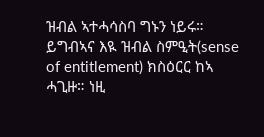ዝብል ኣተሓሳስባ ግኑን ነይሩ። ይግብኣና እዪ ዝብል ስምዒት(sense of entitlement) ክስዕርር ከኣ ሓጊዙ። ነዚ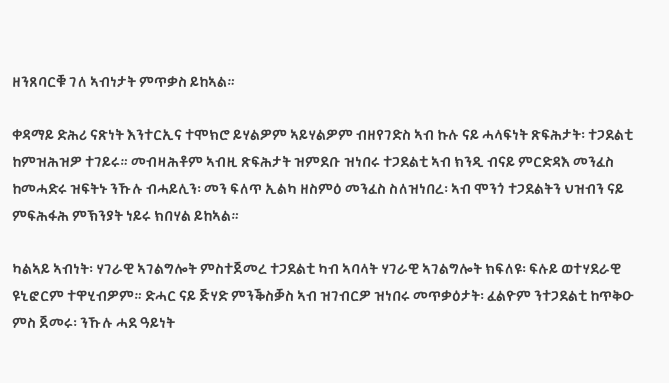ዘንጸባርቑ ገለ ኣብነታት ምጥቃስ ይከኣል።

ቀዳማይ ድሕሪ ናጽነት እንተርኢና ተሞክሮ ይሃልዎም ኣይሃልዎም ብዘየገድስ ኣብ ኩሉ ናይ ሓላፍነት ጽፍሕታት፡ ተጋደልቲ ከምዝሕዝዎ ተገይሩ። መብዛሕቶም ኣብዚ ጽፍሕታት ዝምደቡ ዝነበሩ ተጋደልቲ ኣብ ክንዲ ብናይ ምርድዳእ መንፈስ ከመሓድሩ ዝፍትኑ ንኹሉ ብሓይሊን፡ መን ፍለጥ ኢልካ ዘስምዕ መንፈስ ስለዝነበረ፡ ኣብ ሞንጎ ተጋደልትን ህዝብን ናይ ምፍሕፋሕ ምኽንያት ነይሩ ክበሃል ይከኣል።

ካልኣይ ኣብነት፡ ሃገራዊ ኣገልግሎት ምስተጀመረ ተጋደልቲ ካብ ኣባላት ሃገራዊ ኣገልግሎት ክፍለዩ፡ ፍሉይ ወተሃደራዊ ዩኒፎርም ተዋሂብዎም። ድሓር ናይ ጅሃድ ምንቕስቓስ ኣብ ዝገብርዎ ዝነበሩ መጥቃዕታት፡ ፈልዮም ንተጋደልቲ ከጥቅዑ ምስ ጀመሩ፡ ንኹሉ ሓደ ዓይነት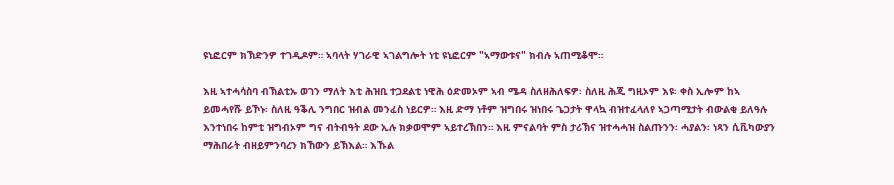ዩኒፎርም ክኽድንዎ ተገዲዶም። ኣባላት ሃገራዊ ኣገልግሎት ነቲ ዩኒፎርም "ኣማውቱና" ክብሉ ኣጠሚቆሞ።

እዚ ኣተሓሳስባ ብኽልቲኡ ወገን ማለት እቲ ሕዝቢ ተጋደልቲ ነዊሕ ዕድመኦም ኣብ ሜዳ ስለዘሕለፍዎ፡ ስለዚ ሕጂ ግዚኦም እዩ፡ ቀስ ኢሎም ከኣ ይመሓየሹ ይኾኑ፡ ስለዚ ዓቕሊ ንግበር ዝብል መንፈስ ነይርዎ። እዚ ድማ ነቶም ዝግበሩ ዝነበሩ ጌጋታት ዋላኳ ብዝተፈላለየ ኣጋጣሚታት ብውልቂ ይለዓሉ እንተነበሩ ከምቲ ዝግብኦም ግና ብትብዓት ደው ኢሉ ክቃወሞም ኣይተረኽበን። እዚ ምናልባት ምስ ታሪኽና ዝተሓሓዝ ስልጡንን፡ ሓያልን፡ ነጻን ሲቪካውያን ማሕበራት ብዘይምንባረን ክኸውን ይኽእል። እኹል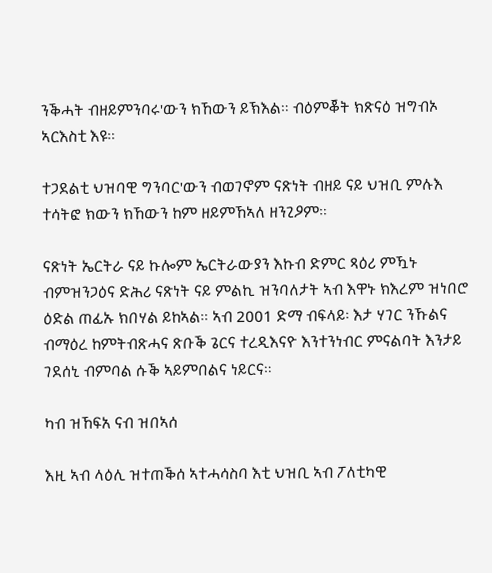ንቕሓት ብዘይምንባሩ'ውን ክኸውን ይኽእል። ብዕምቖት ክጽናዕ ዝግብኦ ኣርእስቲ እዩ።

ተጋደልቲ ህዝባዊ ግንባር'ውን ብወገኖም ናጽነት ብዘይ ናይ ህዝቢ ምሉእ ተሳትፎ ክውን ክኸውን ከም ዘይምኸኣለ ዘንጊዖም።

ናጽነት ኤርትራ ናይ ኩሎም ኤርትራውያን እኩብ ድምር ጻዕሪ ምዃኑ ብምዝንጋዕና ድሕሪ ናጽነት ናይ ምልኪ ዝንባለታት ኣብ እዋኑ ክእረም ዝነበሮ ዕድል ጠፊኡ ክበሃል ይከኣል። ኣብ 2001 ድማ ብፍላይ፡ እታ ሃገር ንኹልና ብማዕረ ከምትብጽሓና ጽቡቕ ጌርና ተረዲእናዮ እንተንነብር ምናልባት እንታይ ገደሰኒ ብምባል ሱቕ ኣይምበልና ነይርና።

ካብ ዝኸፍአ ናብ ዝበኣሰ

እዚ ኣብ ላዕሊ ዝተጠቕሰ ኣተሓሳስባ እቲ ህዝቢ ኣብ ፖለቲካዊ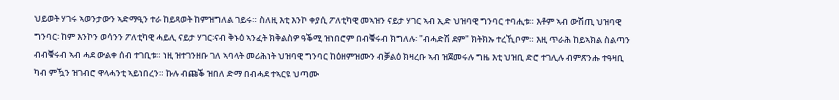ህይወት ሃገሩ ኣወንታውን ኣድማዒን ተራ ከይጻወት ከምዝግለል ገይሩ። ስለዚ እቲ እንኮ ቀያሲ ፖለቲካዊ መኣዝን ናይታ ሃገር ኣብ ኢድ ህዝባዊ ግንባር ተባሒቱ። እቶም ኣብ ውሽጢ ህዝባዊ ግንባር፡ ከም እንኮን ወሳንን ፖለቲካዊ ሓይሊ ናይታ ሃገር፡ናብ ቅኑዕ ኣንፈት ክቅልስዎ ዓቕሚ ዝነበሮም በብቑሩብ ክግለሉ፡ "ብሓድሽ ደም" ክትክኡ ተረኺቦም። እዚ ጥራሕ ከይኣክል ስልጣን ብብቑሩብ ኣብ ሓደ ውልቀ ሰብ ተገቢቱ። ነዚ ዝተገንዘቡ ገለ ኣባላት መሪሕነት ህዝባዊ ግንባር ከዕዘምዝሙን ብቓልዕ ክዛረቡ ኣብ ዝጀመሩሉ ግዜ እቲ ህዝቢ ድሮ ተገሊሉ ብምጽንሑ ተዓዛቢ ካብ ምዃን ዝገብሮ ዋላሓንቲ ኣይነበረን። ኩሉ ብጩቕ ዝበለ ድማ በብሓደ ተኣርዩ ህጣሙ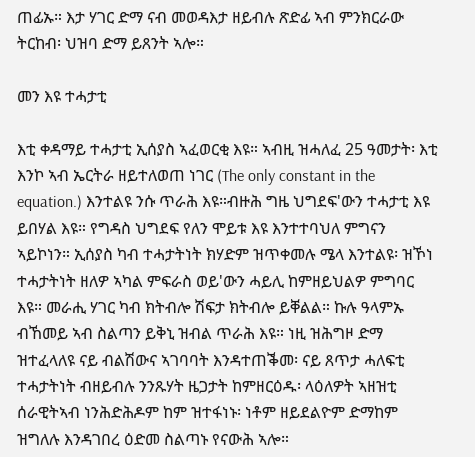ጠፊኡ። እታ ሃገር ድማ ናብ መወዳእታ ዘይብሉ ጽድፊ ኣብ ምንክርራው ትርከብ፡ ህዝባ ድማ ይጸንት ኣሎ።

መን እዩ ተሓታቲ

እቲ ቀዳማይ ተሓታቲ ኢሰያስ ኣፈወርቂ እዩ። ኣብዚ ዝሓለፈ 25 ዓመታት፡ እቲ እንኮ ኣብ ኤርትራ ዘይተለወጠ ነገር (The only constant in the equation.) እንተልዩ ንሱ ጥራሕ እዩ።ብዙሕ ግዜ ህግደፍ'ውን ተሓታቲ እዩ ይበሃል እዩ። የግዳስ ህግደፍ የለን ሞይቱ እዩ እንተተባህለ ምግናን ኣይኮነን። ኢሰያስ ካብ ተሓታትነት ክሃድም ዝጥቀመሉ ሜላ እንተልዩ፡ ዝኾነ ተሓታትነት ዘለዎ ኣካል ምፍራስ ወይ'ውን ሓይሊ ከምዘይህልዎ ምግባር እዩ። መራሒ ሃገር ካብ ክትብሎ ሽፍታ ክትብሎ ይቐልል። ኩሉ ዓላምኡ ብኸመይ ኣብ ስልጣን ይቅኒ ዝብል ጥራሕ እዩ። ነዚ ዝሕግዞ ድማ ዝተፈላለዩ ናይ ብልሽውና ኣገባባት እንዳተጠቕመ፡ ናይ ጸጥታ ሓለፍቲ ተሓታትነት ብዘይብሉ ንንጹሃት ዜጋታት ከምዘርዕዱ፡ ላዕለዎት ኣዘዝቲ ሰራዊትኣብ ነንሕድሕዶም ከም ዝተፋነኑ፡ ነቶም ዘይደልዮም ድማከም ዝግለሉ እንዳገበረ ዕድመ ስልጣኑ የናውሕ ኣሎ።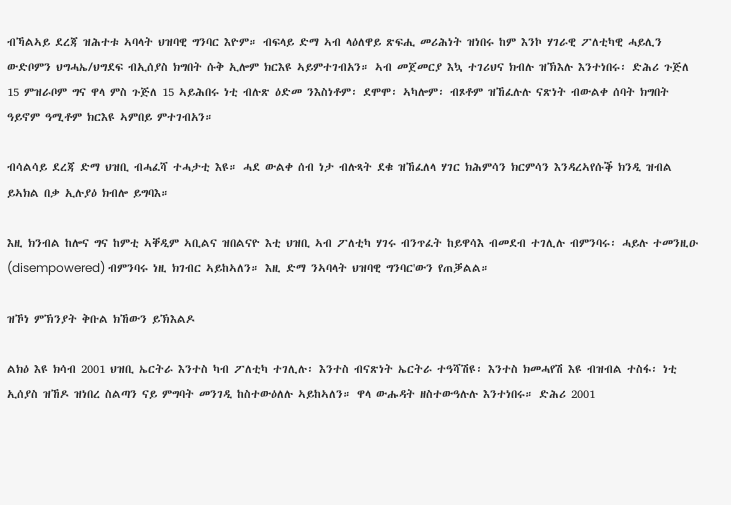ብኻልኣይ ደረጃ ዝሕተቱ ኣባላት ህዝባዊ ግንባር እዮም። ብፍላይ ድማ ኣብ ላዕለዋይ ጽፍሒ መሪሕነት ዝነበሩ ከም እንኮ ሃገራዊ ፖለቲካዊ ሓይሊን ውድቦምን ህግሓኤ/ህግደፍ ብኢሰያስ ክግበት ሱቅ ኢሎም ክርእዩ ኣይምተገብአን። ኣብ መጀመርያ እኳ ተገሪህና ክብሉ ዝኽእሉ እንተነበሩ፡ ድሕሪ ጉጅለ 15 ምዝራቦም ግና ዋላ ምስ ጉጅለ 15 ኣይሕበሩ ነቲ ብሉጽ ዕድመ ንእስነቶም፡ ደሞሞ፡ ኣካሎም፡ ብጾቶም ዝኸፈሉሉ ናጽነት ብውልቀ ሰባት ክግበት ዓይኖም ዓሚቶም ክርእዩ ኣምበይ ምተገብአን።

ብሳልሳይ ደረጃ ድማ ህዝቢ ብሓፈሻ ተሓታቲ እዩ። ሓደ ውልቀ ሰብ ነታ ብሉጻት ደቁ ዝኸፈለላ ሃገር ክሕምሳን ክርምሳን እንዳረኣየሱቕ ክንዲ ዝብል ይኣክል በቃ ኢሉያዕ ክብሎ ይግባእ።

እዚ ክንብል ከሎና ግና ከምቲ ኣቐዲም ኣቢልና ዝበልናዮ እቲ ህዝቢ ኣብ ፖለቲካ ሃገሩ ብንጥፈት ከይዋሳእ ብመደብ ተገሊሉ ብምንባሩ፡ ሓይሉ ተመንዚዑ (disempowered) ብምንባሩ ነዚ ክገብር ኣይከኣለን። እዚ ድማ ንኣባላት ህዝባዊ ግንባር'ውን የጠቓልል።

ዝኾነ ምኽንያት ቅቡል ክኸውን ይኽእልዶ

ልክዕ እዩ ክሳብ 2001 ህዝቢ ኤርትራ እንተስ ካብ ፖለቲካ ተገሊሉ፡ እንተስ ብናጽነት ኤርትራ ተዓሻሽዩ፡ እንተስ ክመሓየሽ እዩ ብዝብል ተስፋ፡ ነቲ ኢሰያስ ዝኸዶ ዝነበረ ስልጣን ናይ ምግባት መንገዲ ከስተውዕለሉ ኣይከኣለን። ዋላ ውሑዳት ዘስተውዓሉሉ እንተነበሩ። ድሕሪ 2001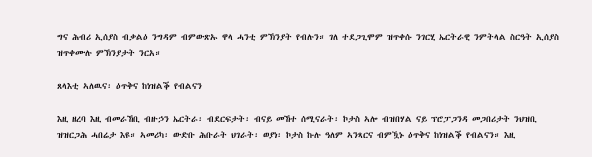ግና ሕብሪ ኢሰያስ ብቃልዕ ንግዳም ብምውጽኡ ዋላ ሓንቲ ምኽንያት የብሉን። ገለ ተደጋጊሞም ዝጥቀሱ ንገርሂ ኤርትራዊ ንምትላል ስርዓት ኢሰያስ ዝጥቀሙሉ ምኽንያታት ንርአ።

ጸላእቲ ኣለዉና፡ ዕጥቅና ከነዝልቕ የብልናን

እዚ ዘረባ እዚ ብመራኸቢ ብዙኃን ኤርትራ፡ ብደርፍታት፡ ብናይ መኸተ ሰሚናራት፡ ኮታስ ኣሎ ብዝበሃል ናይ ፕሮፓጋንዳ መጋበሪታት ንህዝቢ ዝዝርጋሕ ሓበሬታ እዩ። ኣመሪካ፡ ውድቡ ሕቡራት ህገራት፡ ወያነ፡ ኮታስ ኩሉ ዓለም ኣንጻርና ብምዃኑ ዕጥቅና ከነዝልቕ የብልናን። እዚ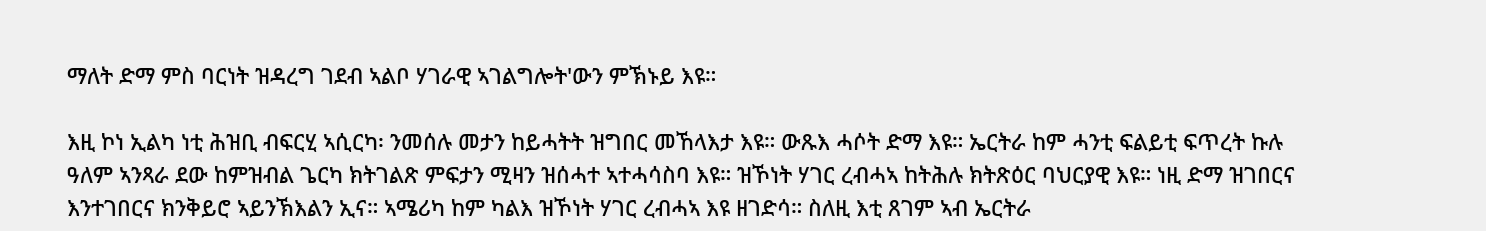ማለት ድማ ምስ ባርነት ዝዳረግ ገደብ ኣልቦ ሃገራዊ ኣገልግሎት'ውን ምኽኑይ እዩ።

እዚ ኮነ ኢልካ ነቲ ሕዝቢ ብፍርሂ ኣሲርካ፡ ንመሰሉ መታን ከይሓትት ዝግበር መኸላእታ እዩ። ውጹእ ሓሶት ድማ እዩ። ኤርትራ ከም ሓንቲ ፍልይቲ ፍጥረት ኩሉ ዓለም ኣንጻራ ደው ከምዝብል ጌርካ ክትገልጽ ምፍታን ሚዛን ዝሰሓተ ኣተሓሳስባ እዩ። ዝኾነት ሃገር ረብሓኣ ከትሕሉ ክትጽዕር ባህርያዊ እዩ። ነዚ ድማ ዝገበርና እንተገበርና ክንቅይሮ ኣይንኽእልን ኢና። ኣሜሪካ ከም ካልእ ዝኾነት ሃገር ረብሓኣ እዩ ዘገድሳ። ስለዚ እቲ ጸገም ኣብ ኤርትራ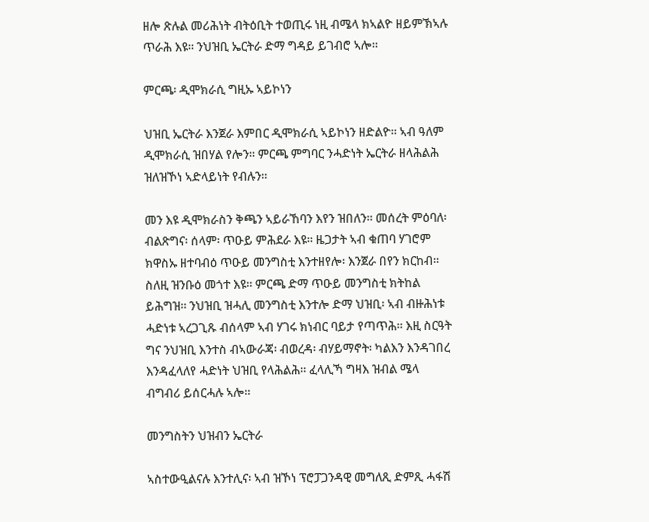ዘሎ ጽሉል መሪሕነት ብትዕቢት ተወጢሩ ነዚ ብሜላ ክኣልዮ ዘይምኽኣሉ ጥራሕ እዩ። ንህዝቢ ኤርትራ ድማ ግዳይ ይገብሮ ኣሎ።

ምርጫ፡ ዲሞክራሲ ግዚኡ ኣይኮነን

ህዝቢ ኤርትራ እንጀራ እምበር ዲሞክራሲ ኣይኮነን ዘድልዮ። ኣብ ዓለም ዲሞክራሲ ዝበሃል የሎን፡፡ ምርጫ ምግባር ንሓድነት ኤርትራ ዘላሕልሕ ዝለዝኾነ ኣድላይነት የብሉን።

መን እዩ ዲሞክራስን ቅጫን ኣይራኸባን እየን ዝበለን። መሰረት ምዕባለ፡ ብልጽግና፡ ሰላም፡ ጥዑይ ምሕደራ እዩ። ዜጋታት ኣብ ቁጠባ ሃገሮም ክዋስኡ ዘተባብዕ ጥዑይ መንግስቲ እንተዘየሎ፡ እንጀራ በየን ክርከብ። ስለዚ ዝንቡዕ መጎተ እዩ። ምርጫ ድማ ጥዑይ መንግስቲ ክትከል ይሕግዝ። ንህዝቢ ዝሓሊ መንግስቲ እንተሎ ድማ ህዝቢ፡ ኣብ ብዙሕነቱ ሓድነቱ ኣረጋጊጹ ብሰላም ኣብ ሃገሩ ክነብር ባይታ የጣጥሕ። እዚ ስርዓት ግና ንህዝቢ እንተስ ብኣውራጃ፡ ብወረዳ፡ ብሃይማኖት፡ ካልእን እንዳገበረ እንዳፈላለየ ሓድነት ህዝቢ የላሕልሕ። ፈላሊኻ ግዛእ ዝብል ሜላ ብግብሪ ይሰርሓሉ ኣሎ።

መንግስትን ህዝብን ኤርትራ

ኣስተውዒልናሉ እንተሊና፡ ኣብ ዝኾነ ፕሮፓጋንዳዊ መግለጺ ድምጺ ሓፋሽ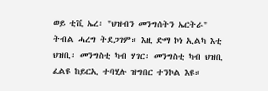ወይ ቲቪ ኤረ፡ "ህዝብን መንግሰትን ኤርትራ" ትብል ሓረግ ትደጋገም። እዚ ድማ ኮነ ኢልካ እቲ ህዝቢ፡ መንግስቲ ካብ ሃገር፡ መንግስቲ ካብ ህዝቢ ፈልዩ ከይርኢ ተባሂሉ ዝግበር ተንኮል እዩ።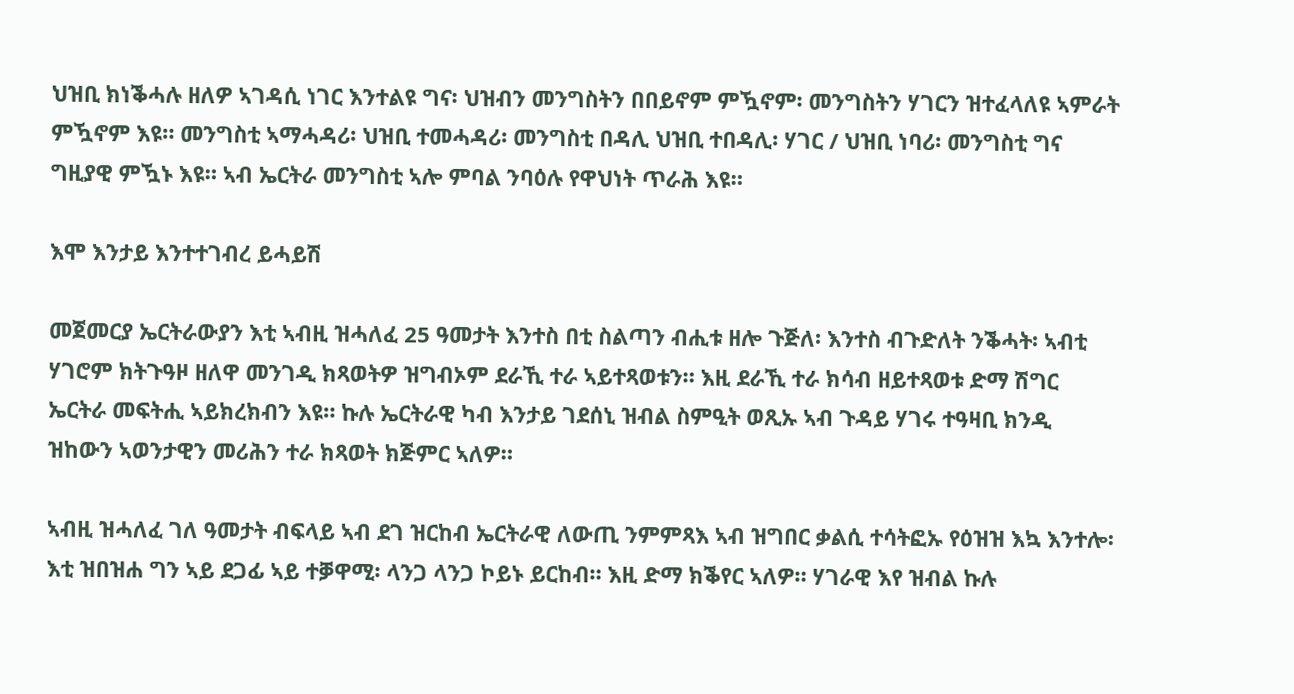ህዝቢ ክነቕሓሉ ዘለዎ ኣገዳሲ ነገር እንተልዩ ግና፡ ህዝብን መንግስትን በበይኖም ምዃኖም፡ መንግስትን ሃገርን ዝተፈላለዩ ኣምራት ምዃኖም እዩ። መንግስቲ ኣማሓዳሪ፡ ህዝቢ ተመሓዳሪ፡ መንግስቲ በዳሊ ህዝቢ ተበዳሊ፡ ሃገር / ህዝቢ ነባሪ፡ መንግስቲ ግና ግዚያዊ ምዃኑ እዩ። ኣብ ኤርትራ መንግስቲ ኣሎ ምባል ንባዕሉ የዋህነት ጥራሕ እዩ።

እሞ እንታይ እንተተገብረ ይሓይሽ

መጀመርያ ኤርትራውያን እቲ ኣብዚ ዝሓለፈ 25 ዓመታት እንተስ በቲ ስልጣን ብሒቱ ዘሎ ጉጅለ፡ እንተስ ብጉድለት ንቕሓት፡ ኣብቲ ሃገሮም ክትጉዓዞ ዘለዋ መንገዲ ክጻወትዎ ዝግብኦም ደራኺ ተራ ኣይተጻወቱን። እዚ ደራኺ ተራ ክሳብ ዘይተጻወቱ ድማ ሽግር ኤርትራ መፍትሒ ኣይክረክብን እዩ። ኩሉ ኤርትራዊ ካብ እንታይ ገደሰኒ ዝብል ስምዒት ወጺኡ ኣብ ጉዳይ ሃገሩ ተዓዛቢ ክንዲ ዝከውን ኣወንታዊን መሪሕን ተራ ክጻወት ክጅምር ኣለዎ።

ኣብዚ ዝሓለፈ ገለ ዓመታት ብፍላይ ኣብ ደገ ዝርከብ ኤርትራዊ ለውጢ ንምምጻእ ኣብ ዝግበር ቃልሲ ተሳትፎኡ የዕዝዝ እኳ እንተሎ፡ እቲ ዝበዝሐ ግን ኣይ ደጋፊ ኣይ ተቓዋሚ፡ ላንጋ ላንጋ ኮይኑ ይርከብ። እዚ ድማ ክቕየር ኣለዎ። ሃገራዊ እየ ዝብል ኩሉ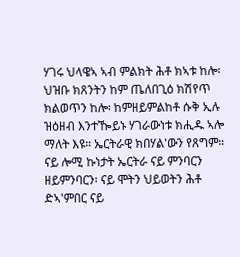ሃገሩ ህላዌኣ ኣብ ምልክት ሕቶ ክኣቱ ከሎ፡ ህዝቡ ክጸንትን ከም ጤለበጊዕ ክሽየጥ ክልወጥን ከሎ፡ ከምዘይምልከቶ ሱቅ ኢሉ ዝዕዘብ እንተዀይኑ ሃገራውነቱ ክሒዱ ኣሎ ማለት እዩ። ኤርትራዊ ክበሃል'ውን የጸግም። ናይ ሎሚ ኩነታት ኤርትራ ናይ ምንባርን ዘይምንባርን፡ ናይ ሞትን ህይወትን ሕቶ ድኣ'ምበር ናይ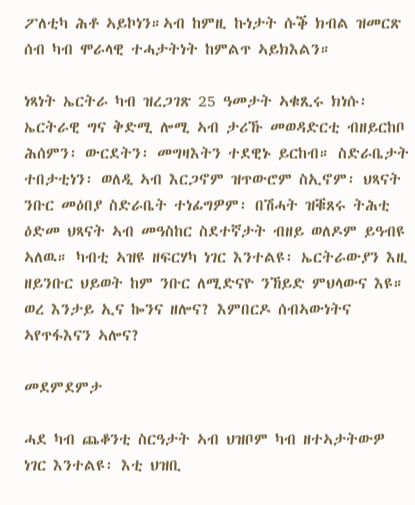ፖለቲካ ሕቶ ኣይኮነን።ኣብ ከምዚ ኩነታት ሱቕ ክብል ዝመርጽ ሰብ ካብ ሞራላዊ ተሓታትነት ከምልጥ ኣይክእልን።

ነጻነት ኤርትራ ካብ ዝረጋገጽ 25 ዓመታት ኣቁጺሩ ክነሱ፡ ኤርትራዊ ግና ቅድሚ ሎሚ ኣብ ታሪኹ መወዳድርቲ ብዘይርከቦ ሕሰምን፡ ውርደትን፡ መግዛእትን ተደዊኑ ይርከብ። ስድራቤታት ተበታቲነን፡ ወለዲ ኣብ እርጋኖም ዝጥውሮም ስኢኖም፡ ህጻናት ንቡር መዕበያ ስድራቤት ተነፊግዎም፡ በሽሓት ዝቑጸሩ ትሕቲ ዕድመ ህጻናት ኣብ መዓስከር ስደተኛታት ብዘይ ወለዶም ይዓብዩ ኣለዉ። ካብቲ ኣዝዩ ዘፍርሃካ ነገር እንተልዩ፡ ኤርትራውያን እዚ ዘይንቡር ህይወት ከም ንቡር ለሚድናዮ ንኸይድ ምህላውና እዩ። ወረ እንታይ ኢና ኰንና ዘሎና? እምበርዶ ሰብኣውነትና ኣየጥፋእናን ኣሎና?

መደምደምታ

ሓደ ካብ ጨቆንቲ ስርዓታት ኣብ ህዝቦም ካብ ዘተኣታትውዎ ነገር እንተልዩ፡ እቲ ህዝቢ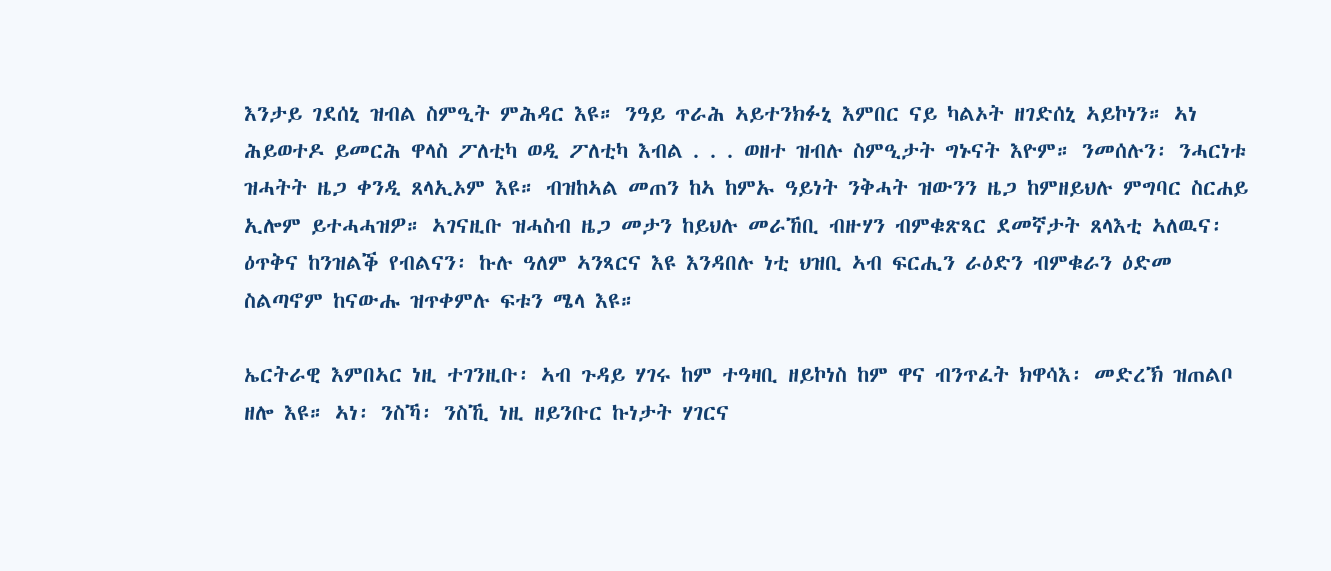እንታይ ገደሰኒ ዝብል ስምዒት ምሕዳር እዩ። ንዓይ ጥራሕ ኣይተንክፉኒ እምበር ናይ ካልኦት ዘገድሰኒ ኣይኮነን። ኣነ ሕይወተዶ ይመርሕ ዋላስ ፖለቲካ ወዲ ፖለቲካ እብል . . . ወዘተ ዝብሉ ስምዒታት ግኑናት እዮም። ንመሰሉን፡ ንሓርነቱ ዝሓትት ዜጋ ቀንዲ ጸላኢኦም እዩ። ብዝከኣል መጠን ከኣ ከምኡ ዓይነት ንቅሓት ዝውንን ዜጋ ከምዘይህሉ ምግባር ስርሐይ ኢሎም ይተሓሓዝዎ። ኣገናዚቡ ዝሓስብ ዜጋ መታን ከይህሉ መራኸቢ ብዙሃን ብምቁጽጻር ደመኛታት ጸላእቲ ኣለዉና፡ ዕጥቅና ከንዝልቕ የብልናን፡ ኩሉ ዓለም ኣንጻርና እዩ እንዳበሉ ነቲ ህዝቢ ኣብ ፍርሒን ራዕድን ብምቁራን ዕድመ ስልጣኖም ከናውሑ ዝጥቀምሉ ፍቱን ሜላ እዩ።

ኤርትራዊ እምበኣር ነዚ ተገንዚቡ፡ ኣብ ጉዳይ ሃገሩ ከም ተዓዛቢ ዘይኮነስ ከም ዋና ብንጥፈት ክዋሳእ፡ መድረኽ ዝጠልቦ ዘሎ እዩ። ኣነ፡ ንስኻ፡ ንስኺ ነዚ ዘይንቡር ኩነታት ሃገርና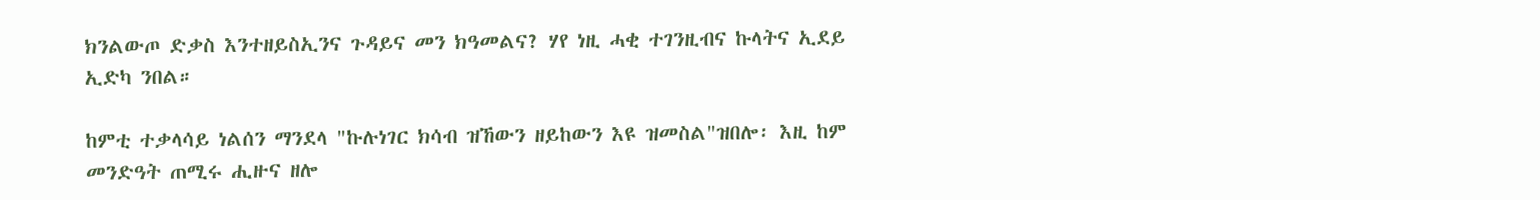ክንልውጦ ድቃስ እንተዘይስኢንና ጉዳይና መን ክዓመልና? ሃየ ነዚ ሓቂ ተገንዚብና ኩላትና ኢደይ ኢድካ ንበል።

ከምቲ ተቃላሳይ ነልሰን ማንደላ "ኩሉነገር ክሳብ ዝኸውን ዘይከውን እዩ ዝመስል"ዝበሎ፡ እዚ ከም መንድዓት ጠሚሩ ሒዙና ዘሎ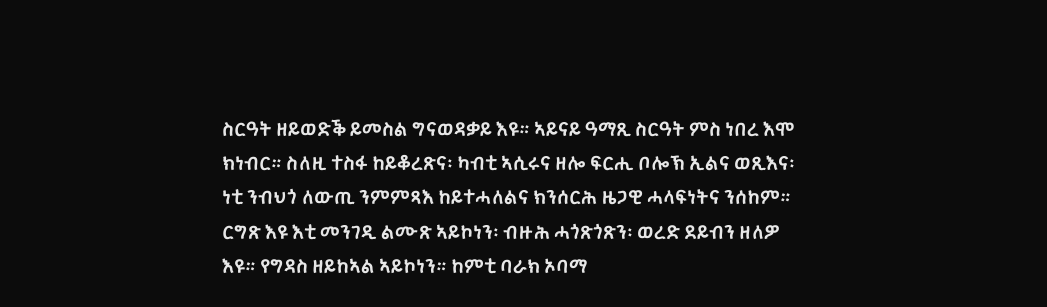ስርዓት ዘይወድቕ ይመስል ግናወዳቃይ እዩ። ኣይናይ ዓማጺ ስርዓት ምስ ነበረ እሞ ክነብር። ስለዚ ተስፋ ከይቆረጽና፡ ካብቲ ኣሲሩና ዘሎ ፍርሒ ቦሎኽ ኢልና ወጺእና፡ ነቲ ንብህጎ ለውጢ ንምምጻእ ከይተሓለልና ክንሰርሕ ዜጋዊ ሓላፍነትና ንሰከም። ርግጽ እዩ እቲ መንገዲ ልሙጽ ኣይኮነን፡ ብዙሕ ሓጎጽጎጽን፡ ወረድ ደይብን ዘለዎ እዩ። የግዳስ ዘይከኣል ኣይኮነን። ከምቲ ባራክ ኦባማ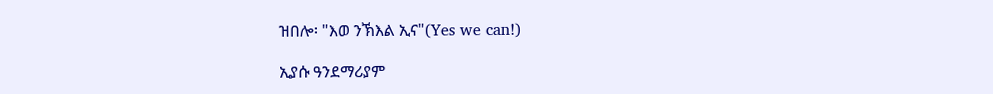ዝበሎ፡ "እወ ንኽእል ኢና"(Yes we can!)

ኢያሱ ዓንደማሪያም